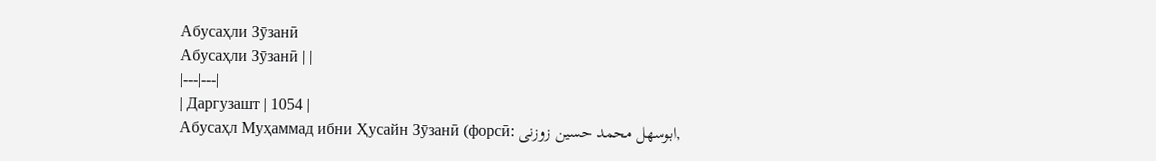Абусаҳли Зӯзанӣ
Абусаҳли Зӯзанӣ | |
|---|---|
| Даргузашт | 1054 |
Абусаҳл Муҳаммад ибни Ҳусайн Зӯзанӣ (форсӣ: ابوسهل محمد حسین زوزنی,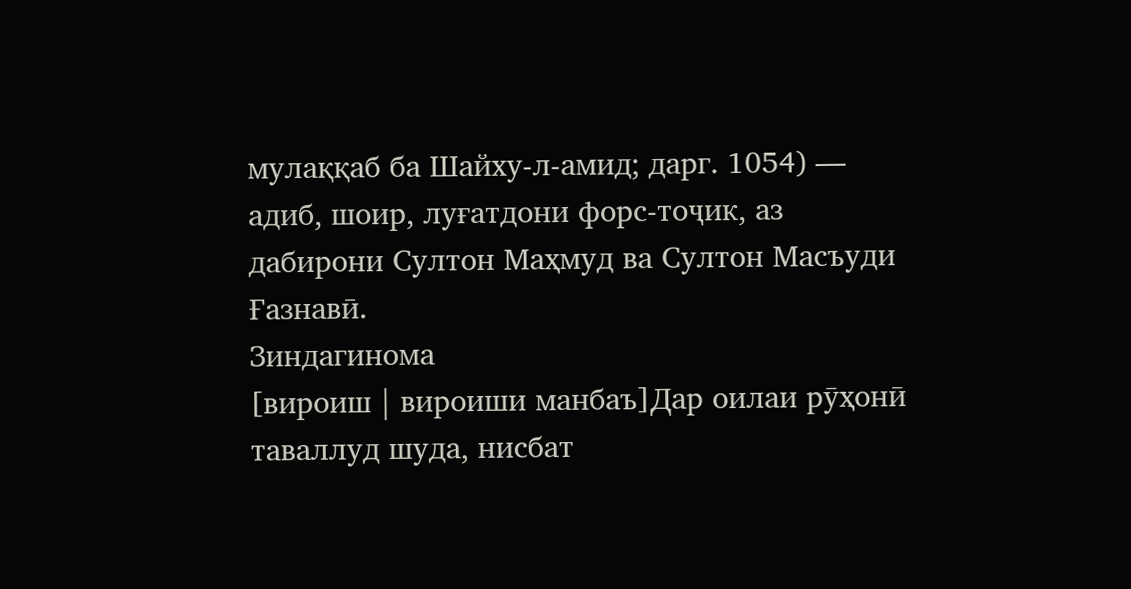мулаққаб ба Шайху-л-амид; дарг. 1054) — адиб, шоир, луғатдони форс-тоҷик, аз дабирони Султон Маҳмуд ва Султон Масъуди Ғазнавӣ.
Зиндагинома
[вироиш | вироиши манбаъ]Дар оилаи рӯҳонӣ таваллуд шуда, нисбат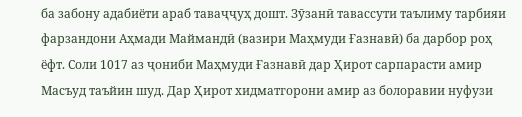ба забону адабиёти араб таваҷҷуҳ дошт. Зӯзанӣ тавассути таълиму тарбияи фарзандони Аҳмади Маймандӣ (вазири Маҳмуди Ғазнавӣ) ба дарбор роҳ ёфт. Соли 1017 аз ҷониби Маҳмуди Ғазнавӣ дар Ҳирот сарпарасти амир Масъуд таъйин шуд. Дар Ҳирот хидматгорони амир аз болоравии нуфузи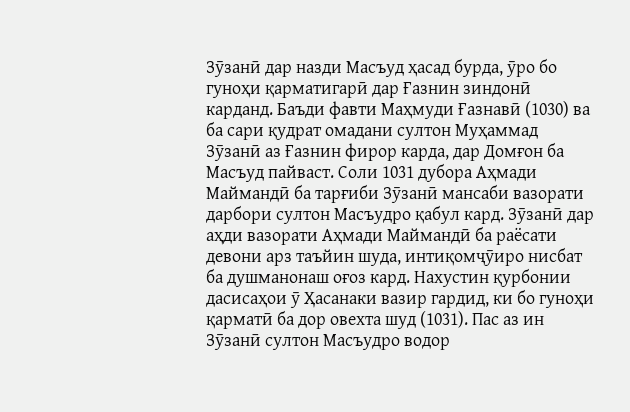Зӯзанӣ дар назди Масъуд ҳасад бурда, ӯро бо гуноҳи қарматигарӣ дар Ғазнин зиндонӣ карданд. Баъди фавти Маҳмуди Ғазнавӣ (1030) ва ба сари қудрат омадани султон Муҳаммад Зӯзанӣ аз Ғазнин фирор карда, дар Домғон ба Масъуд пайваст. Соли 1031 дубора Аҳмади Маймандӣ ба тарғиби Зӯзанӣ мансаби вазорати дарбори султон Масъудро қабул кард. Зӯзанӣ дар аҳди вазорати Аҳмади Маймандӣ ба раёсати девони арз таъйин шуда, интиқомҷӯиро нисбат ба душманонаш оғоз кард. Нахустин қурбонии дасисаҳои ӯ Ҳасанаки вазир гардид, ки бо гуноҳи қарматӣ ба дор овехта шуд (1031). Пас аз ин Зӯзанӣ султон Масъудро водор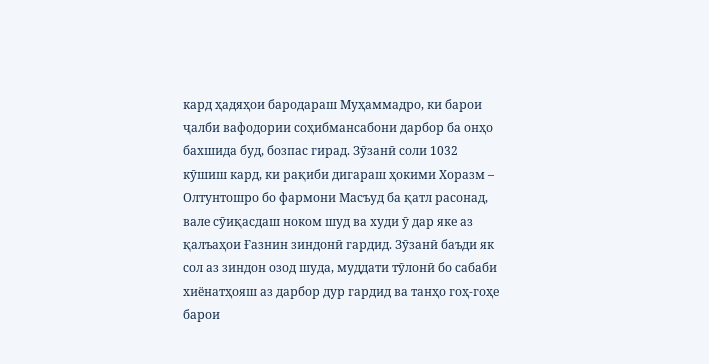кард ҳадяҳои бародараш Муҳаммадро, ки барои ҷалби вафодории соҳибмансабони дарбор ба онҳо бахшида буд, бозпас гирад. Зӯзанӣ соли 1032 кӯшиш кард, ки рақиби дигараш ҳокими Хоразм – Олтунтошро бо фармони Масъуд ба қатл расонад, вале сӯиқасдаш ноком шуд ва худи ӯ дар яке аз қалъаҳои Ғазнин зиндонӣ гардид. Зӯзанӣ баъди як сол аз зиндон озод шуда, муддати тӯлонӣ бо сабаби хиёнатҳояш аз дарбор дур гардид ва танҳо гоҳ-гоҳе барои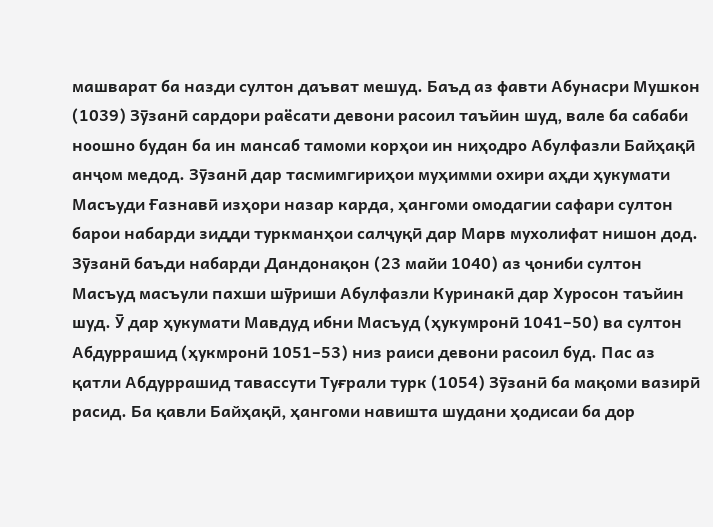машварат ба назди султон даъват мешуд. Баъд аз фавти Абунасри Мушкон (1039) Зӯзанӣ сардори раёсати девони расоил таъйин шуд, вале ба сабаби ноошно будан ба ин мансаб тамоми корҳои ин ниҳодро Абулфазли Байҳақӣ анҷом медод. Зӯзанӣ дар тасмимгириҳои муҳимми охири аҳди ҳукумати Масъуди Ғазнавӣ изҳори назар карда, ҳангоми омодагии сафари султон барои набарди зидди туркманҳои салҷуқӣ дар Марв мухолифат нишон дод. Зӯзанӣ баъди набарди Дандонақон (23 майи 1040) аз ҷониби султон Масъуд масъули пахши шӯриши Абулфазли Куринакӣ дар Хуросон таъйин шуд. Ӯ дар ҳукумати Мавдуд ибни Масъуд (ҳукумронӣ 1041–50) ва султон Абдуррашид (ҳукмронӣ 1051–53) низ раиси девони расоил буд. Пас аз қатли Абдуррашид тавассути Туғрали турк (1054) Зӯзанӣ ба мақоми вазирӣ расид. Ба қавли Байҳақӣ, ҳангоми навишта шудани ҳодисаи ба дор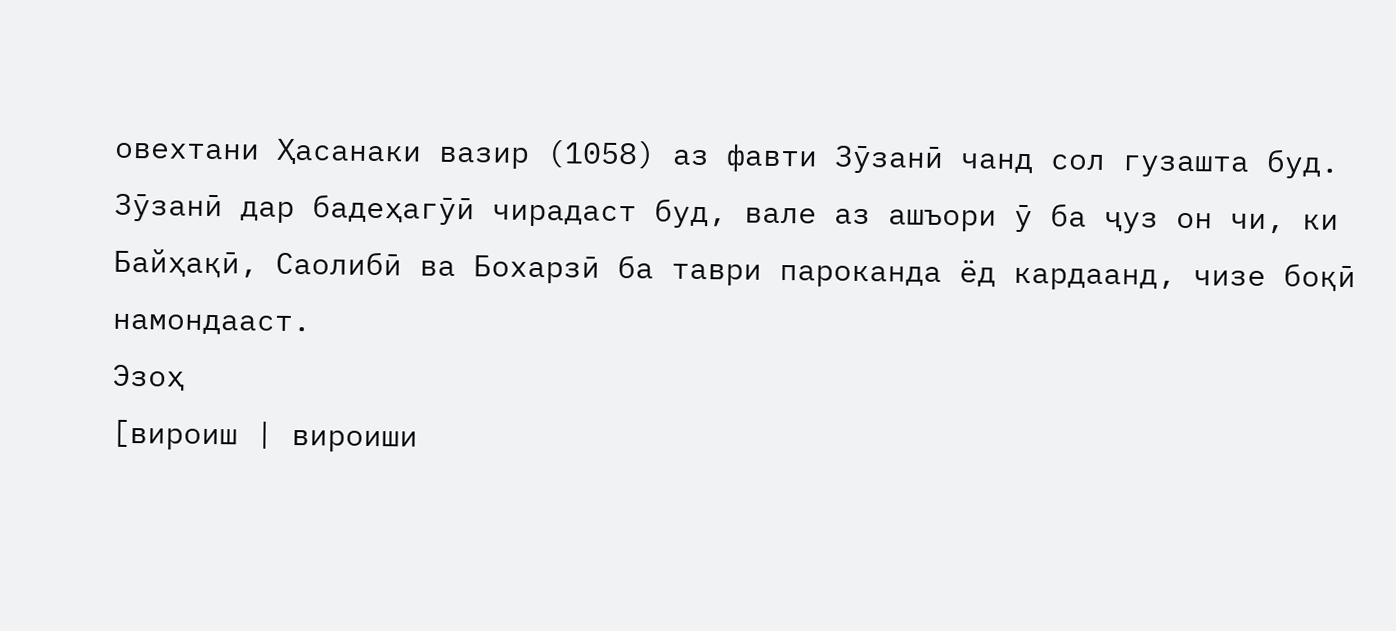овехтани Ҳасанаки вазир (1058) аз фавти Зӯзанӣ чанд сол гузашта буд. Зӯзанӣ дар бадеҳагӯӣ чирадаст буд, вале аз ашъори ӯ ба ҷуз он чи, ки Байҳақӣ, Саолибӣ ва Бохарзӣ ба таври пароканда ёд кардаанд, чизе боқӣ намондааст.
Эзоҳ
[вироиш | вироиши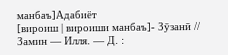манбаъ]Адабиёт
[вироиш | вироиши манбаъ]- Зӯзанӣ // Замин — Илля. — Д. :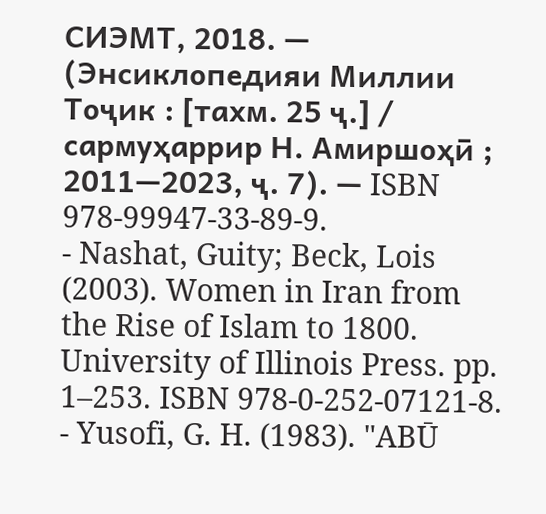СИЭМТ, 2018. — (Энсиклопедияи Миллии Тоҷик : [тахм. 25 ҷ.] / сармуҳаррир Н. Амиршоҳӣ ; 2011—2023, ҷ. 7). — ISBN 978-99947-33-89-9.
- Nashat, Guity; Beck, Lois (2003). Women in Iran from the Rise of Islam to 1800. University of Illinois Press. pp. 1–253. ISBN 978-0-252-07121-8.
- Yusofi, G. H. (1983). "ABŪ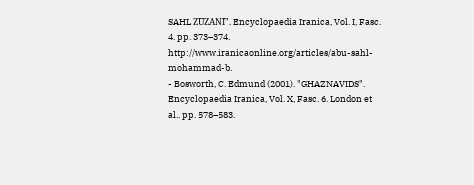SAHL ZŪZANĪ". Encyclopaedia Iranica, Vol. I, Fasc. 4. pp. 373–374. http://www.iranicaonline.org/articles/abu-sahl-mohammad-b.
- Bosworth, C. Edmund (2001). "GHAZNAVIDS". Encyclopaedia Iranica, Vol. X, Fasc. 6. London et al.. pp. 578–583.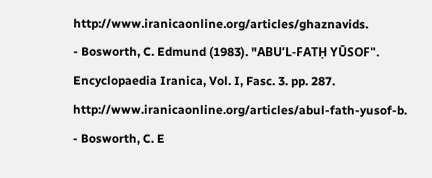http://www.iranicaonline.org/articles/ghaznavids.
- Bosworth, C. Edmund (1983). "ABU’L-FATḤ YŪSOF". Encyclopaedia Iranica, Vol. I, Fasc. 3. pp. 287. http://www.iranicaonline.org/articles/abul-fath-yusof-b.
- Bosworth, C. E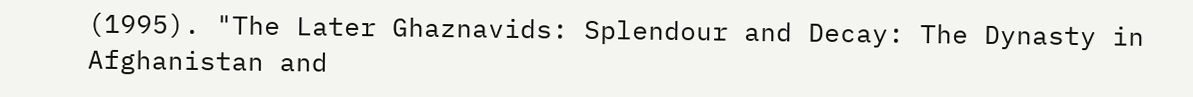(1995). "The Later Ghaznavids: Splendour and Decay: The Dynasty in Afghanistan and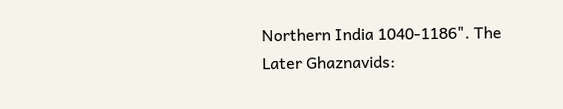Northern India 1040-1186". The Later Ghaznavids: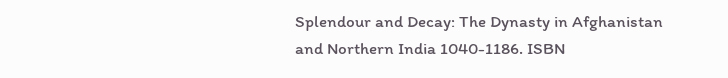Splendour and Decay: The Dynasty in Afghanistan and Northern India 1040-1186. ISBN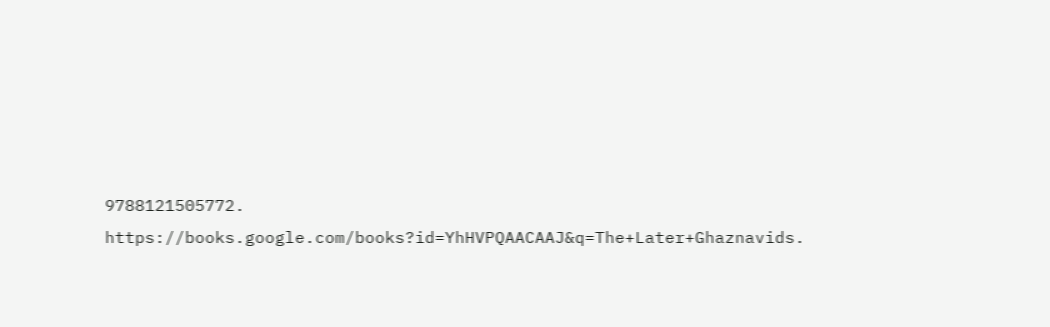9788121505772. https://books.google.com/books?id=YhHVPQAACAAJ&q=The+Later+Ghaznavids.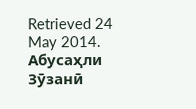Retrieved 24 May 2014. Абусаҳли Зӯзанӣ